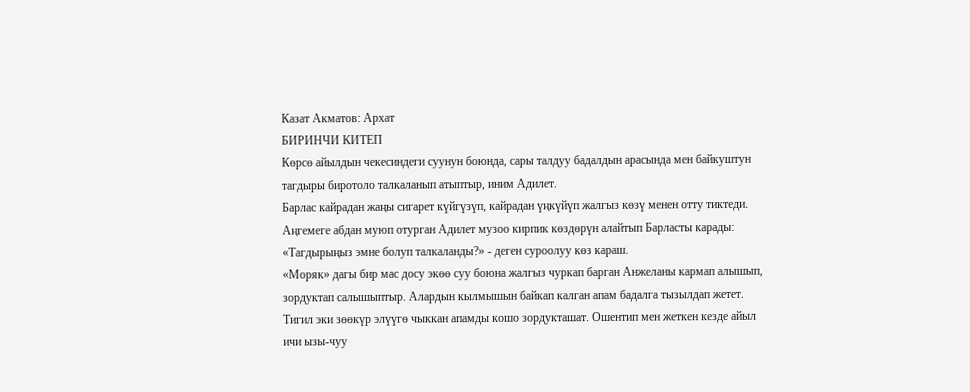Казат Акматов: Архат
БИРИНЧИ КИТЕП
Көрсө айылдын чекесиндеги суунун боюнда, сары талдуу бадалдын арасында мен байкуштун тагдыры биротоло талкаланып атыптыр, иним Адилет.
Барлас кайрадан жаңы сигарет күйгүзүп, кайрадан үңкүйүп жалгыз көзү менен отту тиктеди. Аңгемеге абдан муюп отурган Адилет музоо кирпик көздөрүн алайтып Барласты карады: «Тагдырыңыз эмне болуп талкаланды?» - деген суроолуу көз караш.
«Моряк» дагы бир мас досу экөө суу боюна жалгыз чуркап барган Анжеланы кармап алышып, зордуктап салышыптыр. Алардын кылмышын байкап калган апам бадалга тызылдап жетет. Тигил эки зөөкүр элүүгө чыккан апамды кошо зордукташат. Ошентип мен жеткен кезде айыл ичи ызы-чуу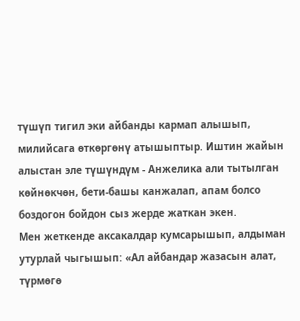түшүп тигил эки айбанды кармап алышып, милийсага өткөргөнү атышыптыр. Иштин жайын алыстан эле түшүндүм - Анжелика али тытылган көйнөкчөн, бети-башы канжалап, апам болсо боздогон бойдон сыз жерде жаткан экен.
Мен жеткенде аксакалдар кумсарышып, алдыман утурлай чыгышып: «Ал айбандар жазасын алат, түрмөгө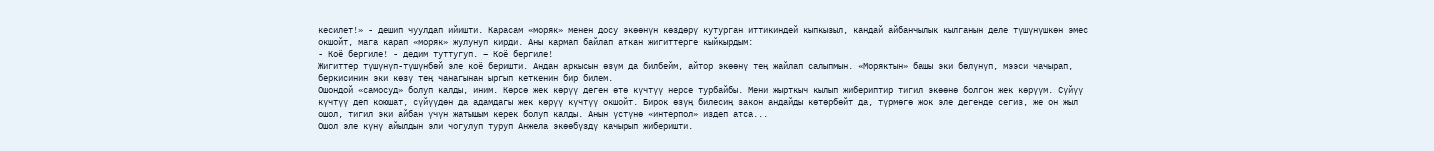кесилет!» - дешип чуулдап ийишти. Карасам «моряк» менен досу экөөнүн көздөрү кутурган иттикиндей кыпкызыл, кандай айбанчылык кылганын деле түшүнүшкөн эмес окшойт, мага карап «моряк» жулунуп кирди. Аны кармап байлап аткан жигиттерге кыйкырдым:
- Коё бергиле! - дедим туттугуп. – Коё бергиле!
Жигиттер түшүнүп-түшүнбөй эле коё беришти. Андан аркысын өзүм да билбейм, айтор экөөнү тең жайлап салыпмын. «Моряктын» башы эки бөлүнүп, мээси чачырап, беркисинин эки көзү тең чанагынан ыргып кеткенин бир билем.
Ошондой «самосуд» болуп калды, иним. Көрсө жек көрүү деген өтө күчтүү нерсе турбайбы. Мени жырткыч кылып жибериптир тигил экөөнө болгон жек көрүүм. Сүйүү күчтүү деп коюшат, сүйүүдөн да адамдагы жек көрүү күчтүү окшойт. Бирок өзүң билесиң закон андайды көтөрбөйт да, түрмөгө жок эле дегенде сегиз, же он жыл ошол, тигил эки айбан үчүн жатышым керек болуп калды. Анын үстүнө «интерпол» издеп атса...
Ошол эле күнү айылдын эли чогулуп туруп Анжела экөөбүздү качырып жиберишти.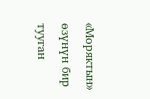«Моряктын» өзүнүн бир тууган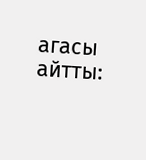агасы айтты: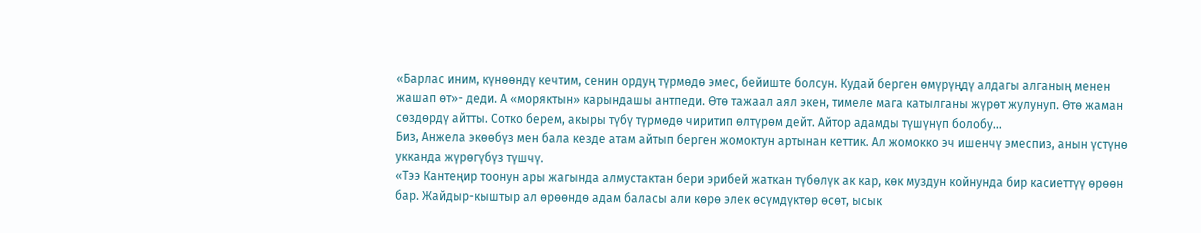«Барлас иним, күнөөндү кечтим, сенин ордуң түрмөдө эмес, бейиште болсун. Кудай берген өмүрүңдү алдагы алганың менен жашап өт»- деди. А «моряктын» карындашы антпеди. Өтө тажаал аял экен, тимеле мага катылганы жүрөт жулунуп. Өтө жаман сөздөрдү айтты. Сотко берем, акыры түбү түрмөдө чиритип өлтүрөм дейт. Айтор адамды түшүнүп болобу...
Биз, Анжела экөөбүз мен бала кезде атам айтып берген жомоктун артынан кеттик. Ал жомокко эч ишенчү эмеспиз, анын үстүнө укканда жүрөгүбүз түшчү.
«Тээ Кантеңир тоонун ары жагында алмустактан бери эрибей жаткан түбөлүк ак кар, көк муздун койнунда бир касиеттүү өрөөн бар. Жайдыр-кыштыр ал өрөөндө адам баласы али көрө элек өсүмдүктөр өсөт, ысык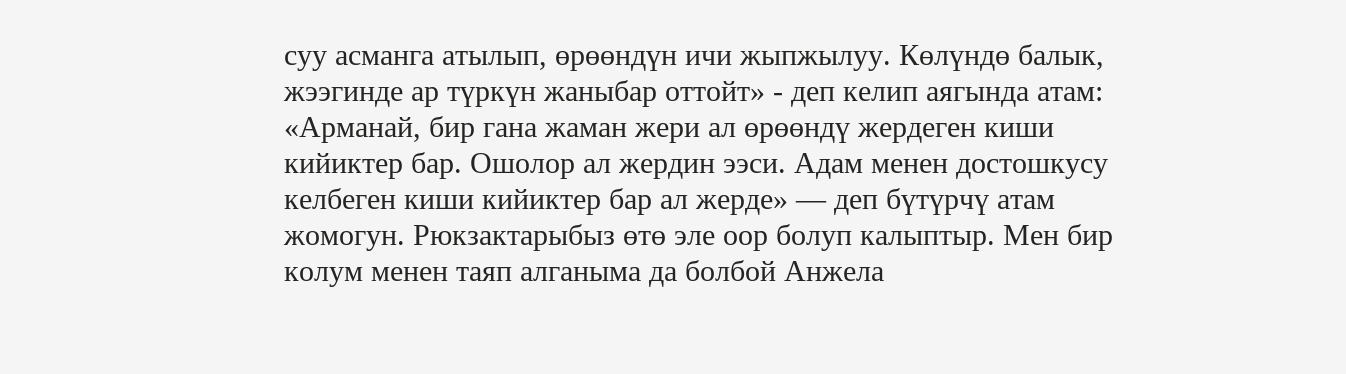суу асманга атылып, өрөөндүн ичи жыпжылуу. Көлүндө балык, жээгинде ар түркүн жаныбар оттойт» - деп келип аягында атам: «Арманай, бир гана жаман жери ал өрөөндү жердеген киши кийиктер бар. Ошолор ал жердин ээси. Адам менен достошкусу келбеген киши кийиктер бар ал жерде» — деп бүтүрчү атам жомогун. Рюкзактарыбыз өтө эле оор болуп калыптыр. Мен бир колум менен таяп алганыма да болбой Анжела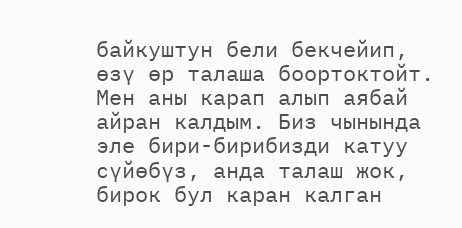байкуштун бели бекчейип, өзү өр талаша боортоктойт. Мен аны карап алып аябай айран калдым. Биз чынында эле бири-бирибизди катуу сүйөбүз, анда талаш жок, бирок бул каран калган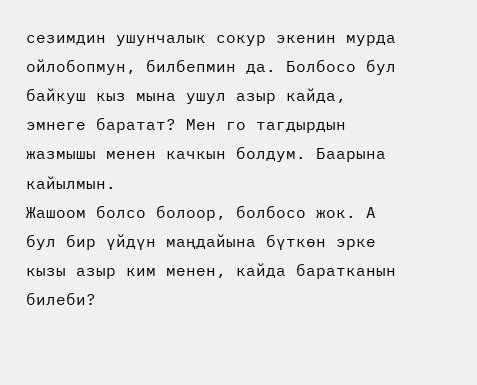сезимдин ушунчалык сокур экенин мурда ойлобопмун, билбепмин да. Болбосо бул байкуш кыз мына ушул азыр кайда, эмнеге баратат? Мен го тагдырдын жазмышы менен качкын болдум. Баарына кайылмын.
Жашоом болсо болоор, болбосо жок. А бул бир үйдүн маңдайына бүткөн эрке кызы азыр ким менен, кайда баратканын билеби?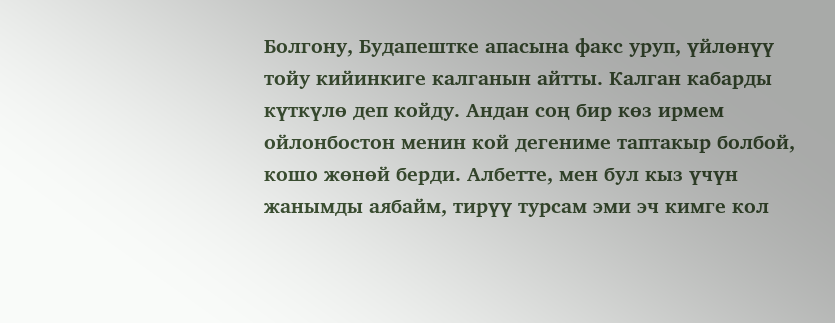Болгону, Будапештке апасына факс уруп, үйлөнүү тойу кийинкиге калганын айтты. Калган кабарды күткүлө деп койду. Андан соң бир көз ирмем ойлонбостон менин кой дегениме таптакыр болбой, кошо жөнөй берди. Албетте, мен бул кыз үчүн жанымды аябайм, тирүү турсам эми эч кимге кол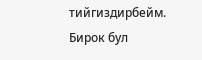тийгиздирбейм. Бирок бул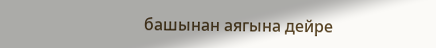башынан аягына дейре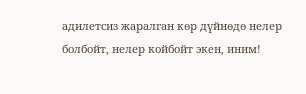адилетсиз жаралган көр дүйнөдө нелер болбойт, нелер койбойт экен, иним!